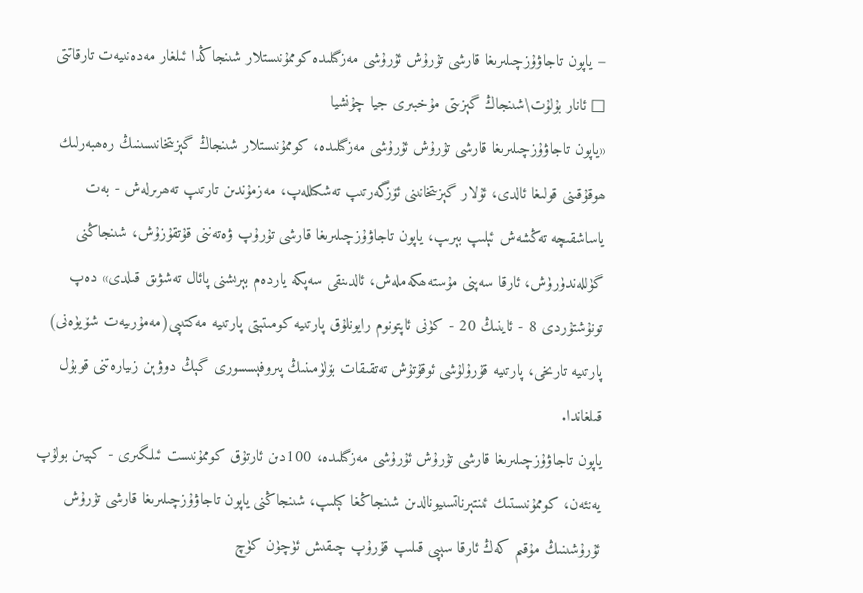− ياپون تاجاۋۇزچىلىرىغا قارشى تۇرۇش ئۇرۇشى مەزگىلىدە كوممۇنىستلار شىنجاڭدا ئىلغار مەدەنىيەت تارقاتتى
□ ئانار بۇلۇت\شىنجاڭ گېزىتى مۇخبىرى جيا چۇنشيا
«ياپون تاجاۋۇزچىلىرىغا قارشى تۇرۇش ئۇرۇشى مەزگىلىدە، كوممۇنىستلار شىنجاڭ گېزىتخانىسىنىڭ رەھبەرلىك ھوقۇقىنى قولىغا ئالدى، ئۇلار گېزىتخانىنى ئۆزگەرتىپ تەشكىللەپ، مەزمۇندىن تارتىپ تەھرىرلەش - بەت ياساشقىچە تەڭشەش ئېلىپ بېرىپ، ياپون تاجاۋۇزچىلىرىغا قارشى تۇرۇپ ۋەتەننى قۇتقۇزۇش، شىنجاڭنى گۈللەندۈرۈش، ئارقا سەپنى مۇستەھكەملەش، ئالدىنقى سەپكە ياردەم بېرىشنى پائال تەشۋىق قىلدى» دەپ تونۇشتۇردى 8 - ئاينىڭ 20 - كۈنى ئاپتونوم رايونلۇق پارتىيە كومىتېتى پارتىيە مەكتىپى(مەمۇرىيەت شۆيۈەنى) پارتىيە تارىخى، پارتىيە قۇرۇلۇشى ئوقۇتۇش تەتقىقات بۆلۈمىنىڭ پىروفېسسورى گېڭ دوۋېن زىيارەتنى قوبۇل قىلغاندا.
ياپون تاجاۋۇزچىلىرىغا قارشى تۇرۇش ئۇرۇشى مەزگىلىدە، 100دىن ئارتۇق كوممۇنىست ئىلگىرى - كېيىن بولۇپ يەنئەن، كوممۇنىستىك ئىنتېرناتسىيونالدىن شىنجاڭغا كېلىپ، شىنجاڭنى ياپون تاجاۋۇزچىلىرىغا قارشى تۇرۇش ئۇرۇشىنىڭ مۇقىم كەڭ ئارقا سېپى قىلىپ قۇرۇپ چىقىش ئۈچۈن كۈچ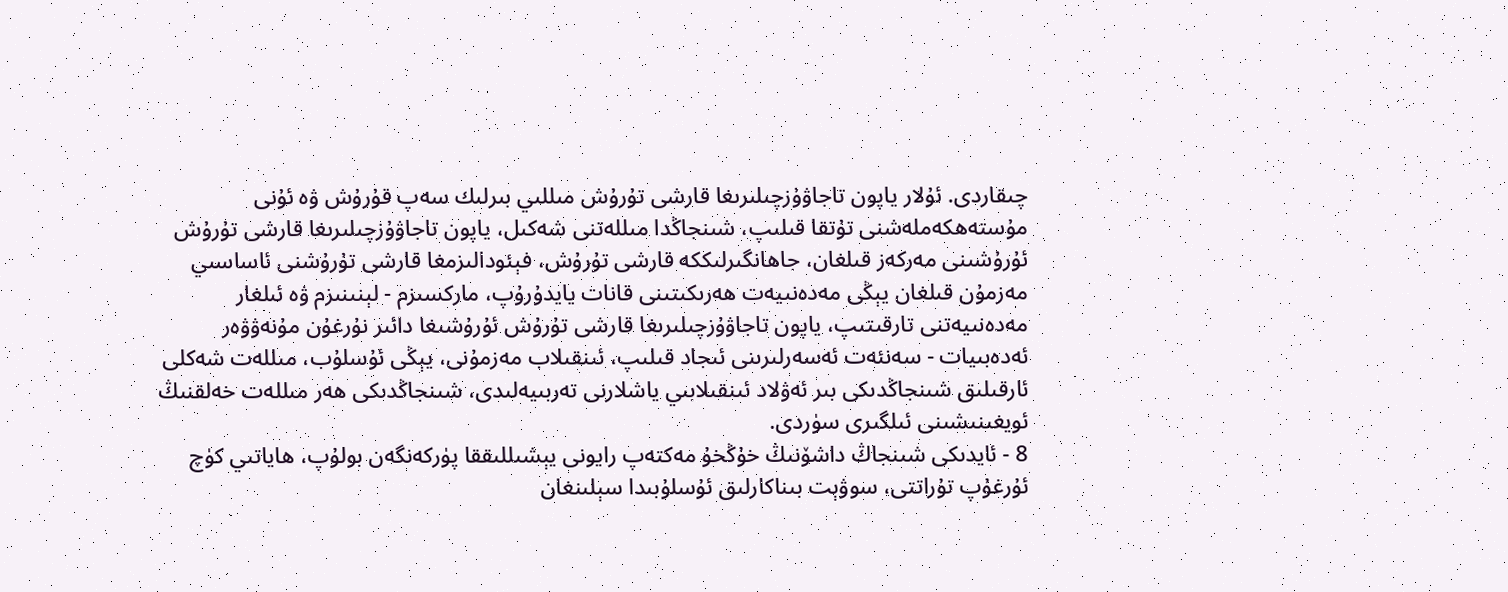چىقاردى. ئۇلار ياپون تاجاۋۇزچىلىرىغا قارشى تۇرۇش مىللىي بىرلىك سەپ قۇرۇش ۋە ئۇنى مۇستەھكەملەشنى تۇتقا قىلىپ، شىنجاڭدا مىللەتنى شەكىل، ياپون تاجاۋۇزچىلىرىغا قارشى تۇرۇش ئۇرۇشىنى مەركەز قىلغان، جاھانگىرلىككە قارشى تۇرۇش، فېئودالىزمغا قارشى تۇرۇشنى ئاساسىي مەزمۇن قىلغان يېڭى مەدەنىيەت ھەرىكىتىنى قانات يايدۇرۇپ، ماركسىزم - لېنىنىزم ۋە ئىلغار مەدەنىيەتنى تارقىتىپ، ياپون تاجاۋۇزچىلىرىغا قارشى تۇرۇش ئۇرۇشىغا دائىر نۇرغۇن مۇنەۋۋەر ئەدەبىيات - سەنئەت ئەسەرلىرىنى ئىجاد قىلىپ، ئىنقىلاب مەزمۇنى، يېڭى ئۇسلۇب، مىللەت شەكلى ئارقىلىق شىنجاڭدىكى بىر ئەۋلاد ئىنقىلابىي ياشلارنى تەربىيەلىدى، شىنجاڭدىكى ھەر مىللەت خەلقنىڭ ئويغىنىشىنى ئىلگىرى سۈردى.
8 - ئايدىكى شىنجاڭ داشۆنىڭ خۇڭخۇ مەكتەپ رايونى يېشىللىققا پۈركەنگەن بولۇپ، ھاياتىي كۈچ ئۇرغۇپ تۇراتتى، سوۋېت بىناكارلىق ئۇسلۇبىدا سېلىنغان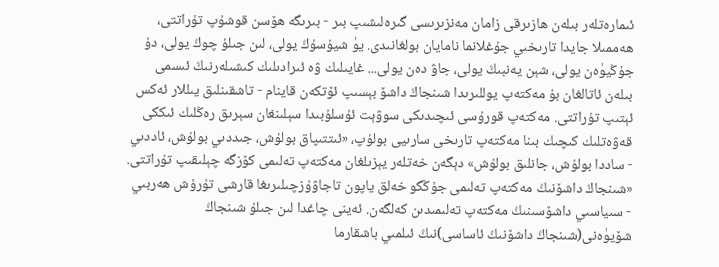ئىمارەتلەر بىلەن ھازىرقى زامان مەنزىرىسى گىرەلىشىپ بىر - بىرىگە ھۆسن قوشۇپ تۇراتتى، ھەممىلا جايدا تارىخىي جۇغلانما نامايان بولغانىدى. يۈ شيۇسۇڭ يولى، لىن جىلۇ چوڭ يولى، دۇ جۇڭيۈەن يولى، شېن يەنبىڭ يولى، جاۋ دەن يولى... غايىلىك ۋە ئىرادىلىك كىشىلەرنىڭ ئىسمى بىلەن ئاتالغان بۇ مەكتەپ يوللىرىدا شىنجاڭ داشۆ بېسىپ ئۆتكەن قاينام - تاشقىنلىق يىللار ئەكس ئېتىپ تۇراتتى. مەكتەپ قورۇسى ئىچىدىكى سوۋېت ئۇسلۇبىدا سېلىنغان سېرىق رەڭلىك ئىككى قەۋەتلىك كىچىك بىنا مەكتەپ تارىخى سارىيى بولۇپ، «ئىتتىپاق بولۇش، جىددىي بولۇش، ئاددىي - ساددا بولۇش، جانلىق بولۇش» دېگەن خەتلەر يېزىلغان مەكتەپ تەلىمى كۆزگە چېلىقىپ تۇراتتى.
«شىنجاڭ داشۆنىڭ مەكتەپ تەلىمى جۇڭگو خەلق ياپون تاجاۋۇزچىلىرىغا قارشى تۇرۇش ھەربىي - سىياسىي داشۆسىنىڭ مەكتەپ تەلىمىدىن كەلگەن. ئەينى چاغدا لىن جىلۇ شىنجاڭ شۆيۈەنى(شىنجاڭ داشۆنىڭ ئاساسى)نىڭ ئىلمىي باشقارما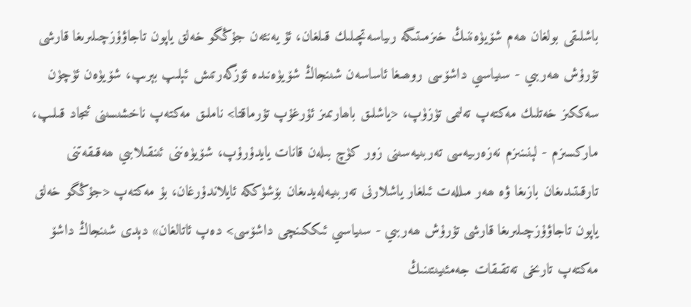باشلىقى بولغان ھەم شۆيۈەننىڭ خىزمىتىگە رىياسەتچىلىك قىلغان، ئۇ يەنئەن جۇڭگو خەلق ياپون تاجاۋۇزچىلىرىغا قارشى تۇرۇش ھەربىي - سىياسىي داشۆسى روھىغا ئاساسەن شىنجاڭ شۆيۈەنىدە ئۆزگەرتىش ئېلىپ بېرىپ، شۆيۈەن ئۈچۈن سەككىز خەتلىك مەكتەپ تەلىمى تۈزۈپ، <ياشلىق باھارىمىز ئۇرغۇپ تۇرماقتا> ناملىق مەكتەپ ناخشىسىنى ئىجاد قىلىپ، ماركسىزم - لېنىنىزم نەزەرىيەسى تەربىيەسىنى زور كۈچ بىلەن قانات يايدۇرۇپ، شۆيۈەننى ئىنقىلابىي ھەقىقەتنى تارقىتىدىغان بازىغا ۋە ھەر مىللەت ئىلغار ياشلارنى تەربىيەلەيدىغان بۆشۈككە ئايلاندۇرغان، بۇ مەكتەپ <جۇڭگو خەلق ياپون تاجاۋۇزچىلىرىغا قارشى تۇرۇش ھەربىي - سىياسىي ئىككىنچى داشۆسى> دەپ ئاتالغان» دېدى شىنجاڭ داشۆ مەكتەپ تارىخى تەتقىقات جەمئىيىتىنىڭ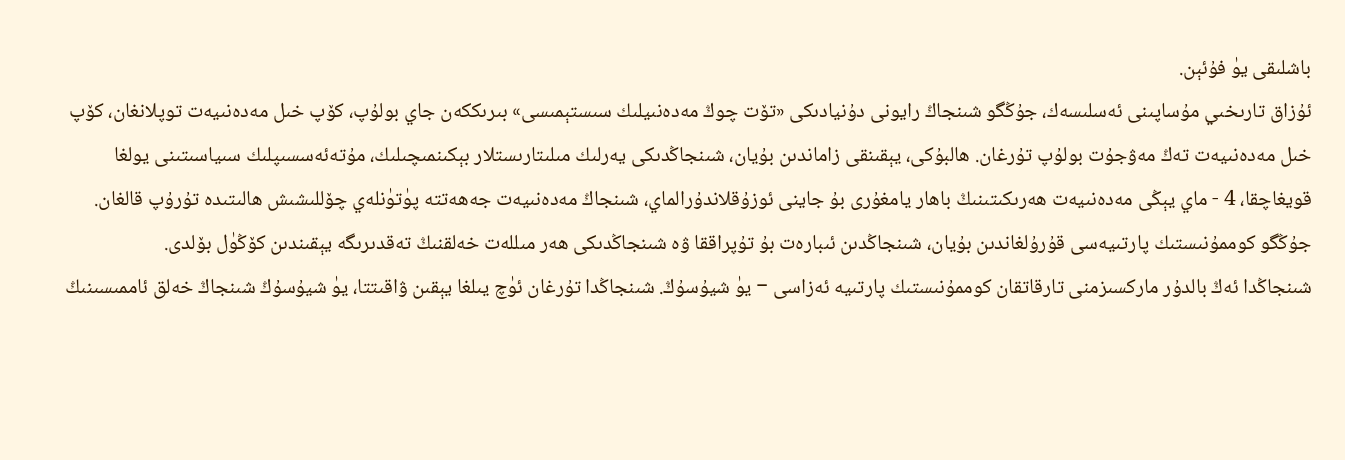باشلىقى يۈ فۇئېن.
ئۇزاق تارىخىي مۇساپىنى ئەسلىسەك، جۇڭگو شىنجاڭ رايونى دۇنيادىكى «تۆت چوڭ مەدەنىيلىك سىستېمىسى» بىرىككەن جاي بولۇپ، كۆپ خىل مەدەنىيەت توپلانغان، كۆپ خىل مەدەنىيەت تەڭ مەۋجۇت بولۇپ تۇرغان. ھالبۇكى، يېقىنقى زاماندىن بۇيان، شىنجاڭدىكى يەرلىك مىلىتارىستلار بېكىنمىچىلىك، مۇتەئەسسىپلىك سىياسىتىنى يولغا قويغاچقا، 4 - ماي يېڭى مەدەنىيەت ھەرىكىتىنىڭ باھار يامغۇرى بۇ جاينى ئوزۇقلاندۇرالماي، شىنجاڭ مەدەنىيەت جەھەتتە پۈتۈنلەي چۆللىشىش ھالىتىدە تۇرۇپ قالغان. جۇڭگو كوممۇنىستىك پارتىيەسى قۇرۇلغاندىن بۇيان، شىنجاڭدىن ئىبارەت بۇ تۇپراققا ۋە شىنجاڭدىكى ھەر مىللەت خەلقنىڭ تەقدىرىگە يېقىندىن كۆڭۈل بۆلدى.
شىنجاڭدا ئەڭ بالدۇر ماركسىزمنى تارقاتقان كوممۇنىستىك پارتىيە ئەزاسى − يۈ شيۇسۇڭ. شىنجاڭدا تۇرغان ئۈچ يىلغا يېقىن ۋاقىتتا، يۈ شيۇسۇڭ شىنجاڭ خەلق ئاممىسىنىڭ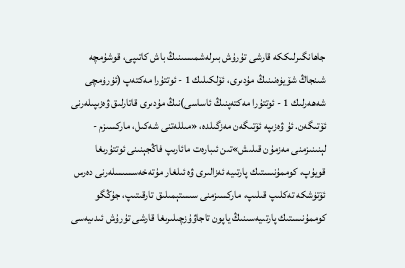جاھانگىرلىككە قارشى تۇرۇش بىرلەشمىسىنىڭ باش كاتىپى، قوشۇمچە شىنجاڭ شۆيۈەنىنىڭ مۇدىرى، ئۆلكىلىك 1 - ئوتتۇرا مەكتەپ (ئۈرۈمچى شەھەرلىك 1 - ئوتتۇرا مەكتەپنىڭ ئاساسى)نىڭ مۇدىرى قاتارلىق ۋەزىپىلەرنى ئۆتىگەن. ئۇ ۋەزىپە ئۆتىگەن مەزگىلدە، «مىللەتنى شەكىل، ماركسىزم - لېنىنىزمنى مەزمۇن قىلىش»تىن ئىبارەت مائارىپ فاڭجېنىنى ئوتتۇرىغا قويۇپ، كوممۇنىستىك پارتىيە ئەزالىرى ۋە ئىلغار مۇتەخەسسىسلەرنى دەرس ئۆتۈشكە تەكلىپ قىلىپ، ماركسىزمنى سىستېمىلىق تارقىتىپ، جۇڭگو كوممۇنىستىك پارتىيەسىنىڭ ياپون تاجاۋۇزچىلىرىغا قارشى تۇرۇش ئىدىيەسى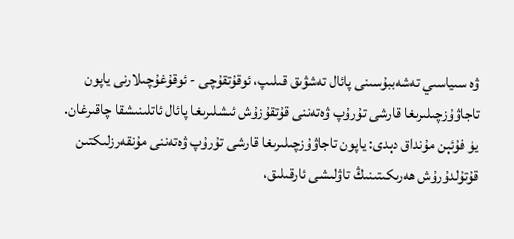ۋە سىياسىي تەشەببۇسىنى پائال تەشۋىق قىلىپ، ئوقۇتقۇچى - ئوقۇغۇچىلارنى ياپون تاجاۋۇزچىلىرىغا قارشى تۇرۇپ ۋەتەننى قۇتقۇزۇش ئىشلىرىغا پائال ئاتلىنىشقا چاقىرغان.
يۈ فۇئېن مۇنداق دېدى: ياپون تاجاۋۇزچىلىرىغا قارشى تۇرۇپ ۋەتەننى مۇنقەرزلىكتىن قۇتۇلدۇرۇش ھەرىكىتىنىڭ تاۋلىشى ئارقىلىق،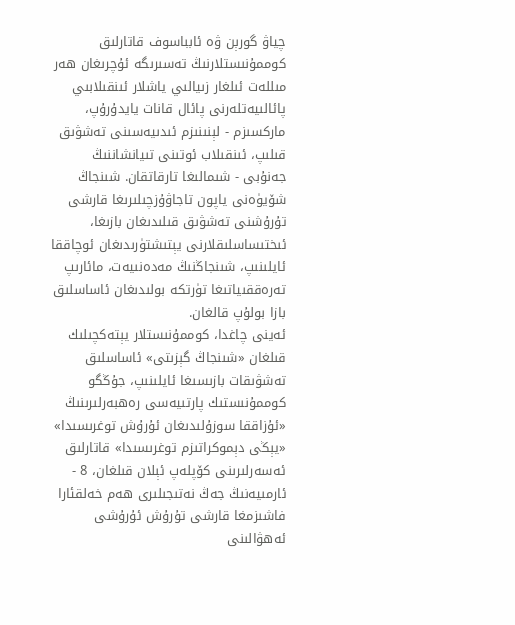چياۋ گورېن ۋە ئابباسوف قاتارلىق كوممۇنىستلارنىڭ تەسىرىگە ئۇچرىغان ھەر مىللەت ئىلغار زىيالىي ياشلار ئىنقىلابىي پائالىيەتلەرنى پائال قانات يايدۇرۇپ، ماركسىزم - لېنىنىزم ئىدىيەسىنى تەشۋىق قىلىپ، ئىنقىلاب ئوتىنى تىيانشاننىڭ جەنۇبى - شىمالىغا تارقاتقان. شىنجاڭ شۆيۈەنى ياپون تاجاۋۇزچىلىرىغا قارشى تۇرۇشنى تەشۋىق قىلىدىغان بازىغا، ئىختىساسلىقلارنى يېتىشتۈرىدىغان ئوچاققا ئايلىنىپ، شىنجاڭنىڭ مەدەنىيەت، مائارىپ تەرەققىياتىغا تۈرتكە بولىدىغان ئاساسلىق بازا بولۇپ قالغان.
ئەينى چاغدا، كوممۇنىستلار يېتەكچىلىك قىلغان «شىنجاڭ گېزىتى» ئاساسلىق تەشۋىقات بازىسىغا ئايلىنىپ، جۇڭگو كوممۇنىستىك پارتىيەسى رەھبەرلىرىنىڭ «ئۇزاققا سوزۇلىدىغان ئۇرۇش توغرىسىدا» «يېڭى دېموكراتىزم توغرىسىدا» قاتارلىق ئەسەرلىرىنى كۆپلەپ ئېلان قىلغان، 8 - ئارمىيەنىڭ جەڭ نەتىجىلىرى ھەم خەلقئارا فاشىزمغا قارشى تۇرۇش ئۇرۇشى ئەھۋالىنى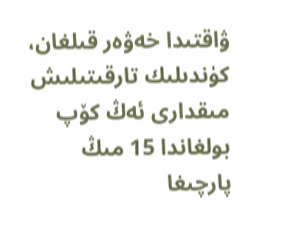ۋاقتىدا خەۋەر قىلغان، كۈندىلىك تارقىتىلىش مىقدارى ئەڭ كۆپ بولغاندا 15 مىڭ پارچىغا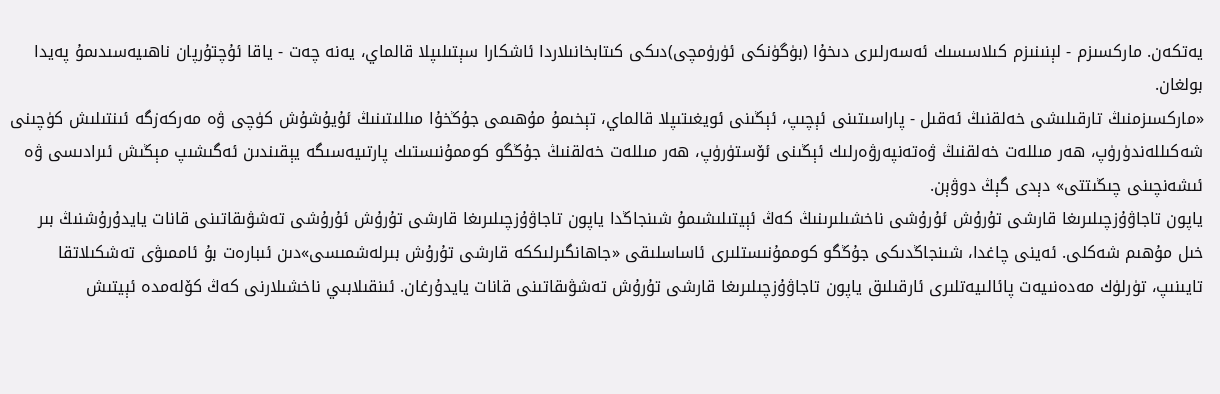يەتكەن. ماركسىزم - لېنىنىزم كىلاسسىك ئەسەرلىرى دىخۇا (بۈگۈنكى ئۈرۈمچى)دىكى كىتابخانىلاردا ئاشكارا سېتىلىپلا قالماي، يەنە چەت - ياقا ئۇچتۇرپان ناھىيەسىدىمۇ پەيدا بولغان.
«ماركسىزمنىڭ تارقىلىشى خەلقنىڭ ئەقىل - پاراسىتىنى ئېچىپ، ئېڭىنى ئويغىتىپلا قالماي، تېخىمۇ مۇھىمى جۇڭخۇا مىللىتىنىڭ ئۇيۇشۇش كۈچى ۋە مەركەزگە ئىنتىلىش كۈچىنى شەكىللەندۈرۈپ، ھەر مىللەت خەلقنىڭ ۋەتەنپەرۋەرلىك ئېڭىنى ئۆستۈرۈپ، ھەر مىللەت خەلقنىڭ جۇڭگو كوممۇنىستىك پارتىيەسىگە يېقىندىن ئەگىشىپ مېڭىش ئىرادىسى ۋە ئىشەنچىنى چىڭىتتى» دېدى گېڭ دوۋېن.
ياپون تاجاۋۇزچىلىرىغا قارشى تۇرۇش ئۇرۇشى ناخشىلىرىنىڭ كەڭ ئېيتىلىشىمۇ شىنجاڭدا ياپون تاجاۋۇزچىلىرىغا قارشى تۇرۇش ئۇرۇشى تەشۋىقاتىنى قانات يايدۇرۇشنىڭ بىر خىل مۇھىم شەكلى. ئەينى چاغدا، شىنجاڭدىكى جۇڭگو كوممۇنىستلىرى ئاساسلىقى «جاھانگىرلىككە قارشى تۇرۇش بىرلەشمىسى»دىن ئىبارەت بۇ ئاممىۋى تەشكىلاتقا تايىنىپ، تۈرلۈك مەدەنىيەت پائالىيەتلىرى ئارقىلىق ياپون تاجاۋۇزچىلىرىغا قارشى تۇرۇش تەشۋىقاتىنى قانات يايدۇرغان. ئىنقىلابىي ناخشىلارنى كەڭ كۆلەمدە ئېيتىش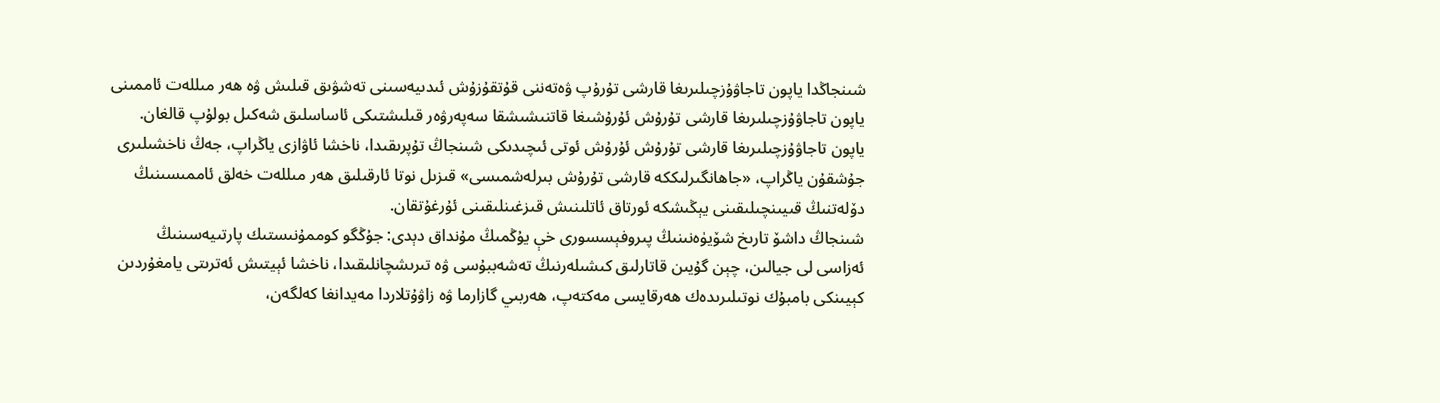شىنجاڭدا ياپون تاجاۋۇزچىلىرىغا قارشى تۇرۇپ ۋەتەننى قۇتقۇزۇش ئىدىيەسىنى تەشۋىق قىلىش ۋە ھەر مىللەت ئاممىنى ياپون تاجاۋۇزچىلىرىغا قارشى تۇرۇش ئۇرۇشىغا قاتنىشىشقا سەپەرۋەر قىلىشتىكى ئاساسلىق شەكىل بولۇپ قالغان. ياپون تاجاۋۇزچىلىرىغا قارشى تۇرۇش ئۇرۇش ئوتى ئىچىدىكى شىنجاڭ تۇپرىقىدا، ناخشا ئاۋازى ياڭراپ، جەڭ ناخشىلىرى جۇشقۇن ياڭراپ، «جاھانگىرلىككە قارشى تۇرۇش بىرلەشمىسى» قىزىل نوتا ئارقىلىق ھەر مىللەت خەلق ئاممىسىنىڭ دۆلەتنىڭ قىيىنچىلىقىنى يېڭىشكە ئورتاق ئاتلىنىش قىزغىنلىقىنى ئۇرغۇتقان.
شىنجاڭ داشۆ تارىخ شۆيۈەنىنىڭ پىروفېسسورى خې يۇڭمىڭ مۇنداق دېدى: جۇڭگو كوممۇنىستىك پارتىيەسىنىڭ ئەزاسى لى جيالىن، چېن گۇيىن قاتارلىق كىشىلەرنىڭ تەشەببۇسى ۋە تىرىشچانلىقىدا، ناخشا ئېيتىش ئەترىتى يامغۇردىن كېيىنكى بامبۇك نوتىلىرىدەك ھەرقايسى مەكتەپ، ھەربىي گازارما ۋە زاۋۇتلاردا مەيدانغا كەلگەن،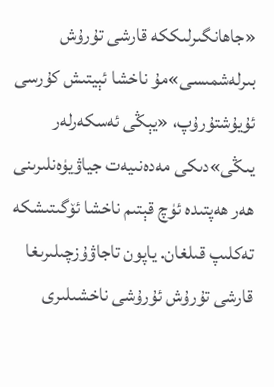«جاھانگىرلىككە قارشى تۇرۇش بىرلەشمىسى»مۇ ناخشا ئېيتىش كۇرسى ئۇيۇشتۇرۇپ، «يېڭى ئەسكەرلەر يىڭى»دىكى مەدەنىيەت جياۋيۈەنلىرىنى ھەر ھەپتىدە ئۈچ قېتىم ناخشا ئۆگىتىشكە تەكلىپ قىلغان. ياپون تاجاۋۇزچىلىرىغا قارشى تۇرۇش ئۇرۇشى ناخشىلىرى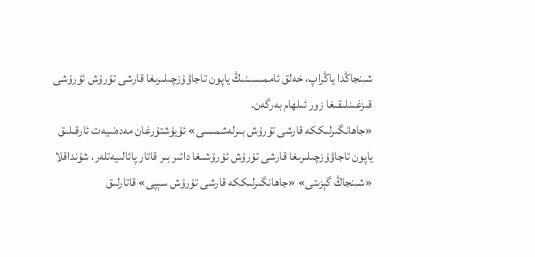شىنجاڭدا ياڭراپ، خەلق ئاممىسىنىڭ ياپون تاجاۋۇزچىلىرىغا قارشى تۇرۇش ئۇرۇشى قىزغىنلىقىغا زور ئىلھام بەرگەن.
«جاھانگىرلىككە قارشى تۇرۇش بىرلەشمىسى» ئۇيۇشتۇرغان مەدەنىيەت ئارقىلىق ياپون تاجاۋۇزچىلىرىغا قارشى تۇرۇش ئۇرۇشىغا دائىر بىر قاتار پائالىيەتلەر، شۇنداقلا «شىنجاڭ گېزىتى» «جاھانگىرلىككە قارشى تۇرۇش سېپى» قاتارلىق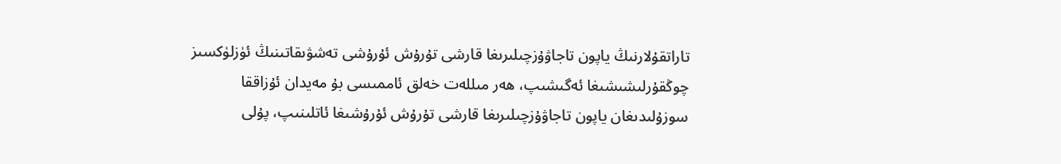تاراتقۇلارنىڭ ياپون تاجاۋۇزچىلىرىغا قارشى تۇرۇش ئۇرۇشى تەشۋىقاتىنىڭ ئۈزلۈكسىز چوڭقۇرلىشىشىغا ئەگىشىپ، ھەر مىللەت خەلق ئاممىسى بۇ مەيدان ئۇزاققا سوزۇلىدىغان ياپون تاجاۋۇزچىلىرىغا قارشى تۇرۇش ئۇرۇشىغا ئاتلىنىپ، پۇلى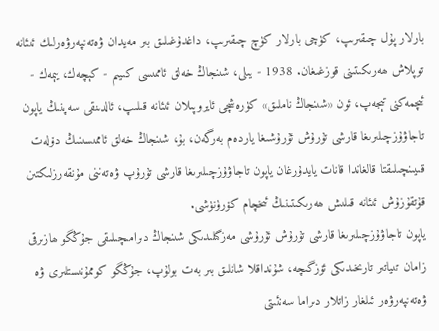بارلار پۇل چىقىرىپ، كۈچى بارلار كۈچ چىقىرىپ، داغدۇغىلىق بىر مەيدان ۋەتەنپەرۋەرلىك ئىئانە توپلاش ھەرىكىتىنى قوزغىغان. 1938 - يىلى، شىنجاڭ خەلق ئاممىسى كىيىم - كېچەك، يېمەك - ئىچمەكنى تېجەپ، ئون «شىنجاڭ ناملىق» كۈرەشچى ئايروپىلان ئىئانە قىلىپ، ئالدىنقى سەپنىڭ ياپون تاجاۋۇزچىلىرىغا قارشى تۇرۇش ئۇرۇشىغا ياردەم بەرگەن، بۇ، شىنجاڭ خەلق ئاممىسىنىڭ دۆلەت قىيىنچىلىقتا قالغاندا قانات يايدۇرغان ياپون تاجاۋۇزچىلىرىغا قارشى تۇرۇپ ۋەتەننى مۇنقەرزلىكتىن قۇتقۇزۇش ئىئانە قىلىش ھەرىكىتىنىڭ ئىخچام كۆرۈنۈشى.
ياپون تاجاۋۇزچىلىرىغا قارشى تۇرۇش ئۇرۇشى مەزگىلىدىكى شىنجاڭ دىرامىچىلىقى جۇڭگو ھازىرقى زامان تىياتىر تارىخىدىكى ئۆزگىچە، شۇنداقلا شانلىق بىر بەت بولۇپ، جۇڭگو كوممۇنىستلىرى ۋە ۋەتەنپەرۋەر ئىلغار زاتلار دىراما سەنئىتى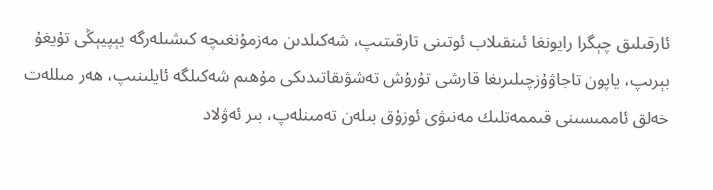ئارقىلىق چېگرا رايونغا ئىنقىلاب ئوتىنى تارقىتىپ، شەكىلدىن مەزمۇنغىچە كىشىلەرگە يېپيېڭى تۇيغۇ بېرىپ، ياپون تاجاۋۇزچىلىرىغا قارشى تۇرۇش تەشۋىقاتىدىكى مۇھىم شەكىلگە ئايلىنىپ، ھەر مىللەت خەلق ئاممىسىنى قىممەتلىك مەنىۋى ئوزۇق بىلەن تەمىنلەپ، بىر ئەۋلاد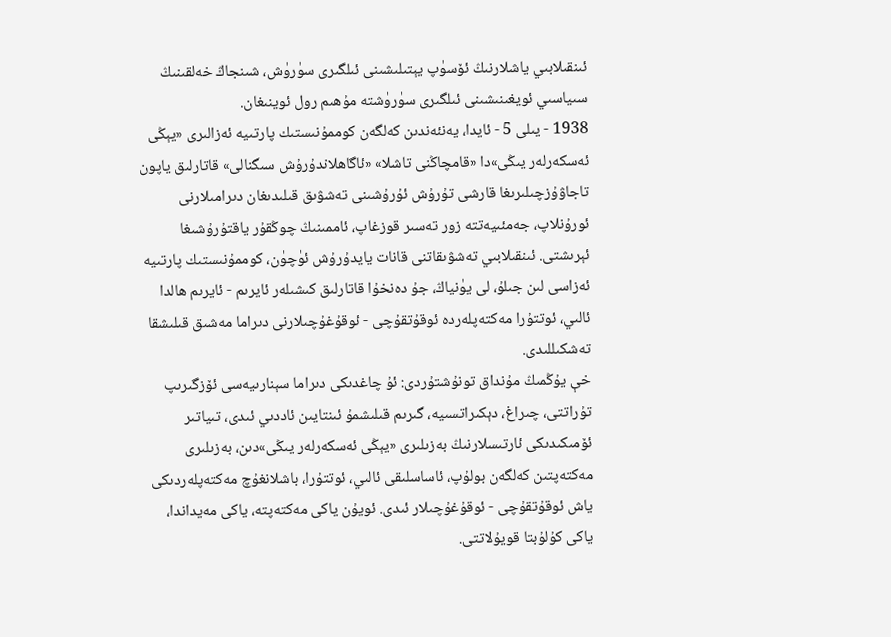ئىنقىلابىي ياشلارنىڭ ئۆسۈپ يېتىلىشىنى ئىلگىرى سۈرۈش، شىنجاڭ خەلقىنىڭ سىياسىي ئويغىنىشىنى ئىلگىرى سۈرۈشتە مۇھىم رول ئوينىغان.
1938 - يىلى 5 - ئايدا، يەنئەندىن كەلگەن كوممۇنىستىك پارتىيە ئەزالىرى «يېڭى ئەسكەرلەر يىڭى»دا «قامچاڭنى تاشلا» «ئاگاھلاندۇرۇش سىگنالى» قاتارلىق ياپون تاجاۋۇزچىلىرىغا قارشى تۇرۇش ئۇرۇشىنى تەشۋىق قىلىدىغان دىرامىلارنى ئورۇنلاپ، جەمئىيەتتە زور تەسىر قوزغاپ، ئاممىنىڭ چوڭقۇر ياقتۇرۇشىغا ئېرىشتى. ئىنقىلابىي تەشۋىقاتنى قانات يايدۇرۇش ئۈچۈن، كوممۇنىستىك پارتىيە ئەزاسى لىن جىلۇ، لى يۈنياڭ، جۇ دەنخۇا قاتارلىق كىشىلەر ئايرىم - ئايرىم ھالدا ئالىي، ئوتتۇرا مەكتەپلەردە ئوقۇتقۇچى - ئوقۇغۇچىلارنى دىراما مەشىق قىلىشقا تەشكىللىدى.
خې يۇڭمىڭ مۇنداق تونۇشتۇردى: ئۇ چاغدىكى دىراما سېنارىيەسى ئۆزگىرىپ تۇراتتى، چىراغ، دېكىراتسىيە، گىرىم قىلىشمۇ ئىنتايىن ئاددىي ئىدى، تىياتىر ئۆمىكىدىكى ئارتىسلارنىڭ بەزىلىرى «يېڭى ئەسكەرلەر يىڭى»دىن، بەزىلىرى مەكتەپتىن كەلگەن بولۇپ، ئاساسلىقى ئالىي، ئوتتۇرا، باشلانغۇچ مەكتەپلەردىكى ياش ئوقۇتقۇچى - ئوقۇغۇچىلار ئىدى. ئويۇن ياكى مەكتەپتە، ياكى مەيداندا، ياكى كۇلۇبتا قويۇلاتتى.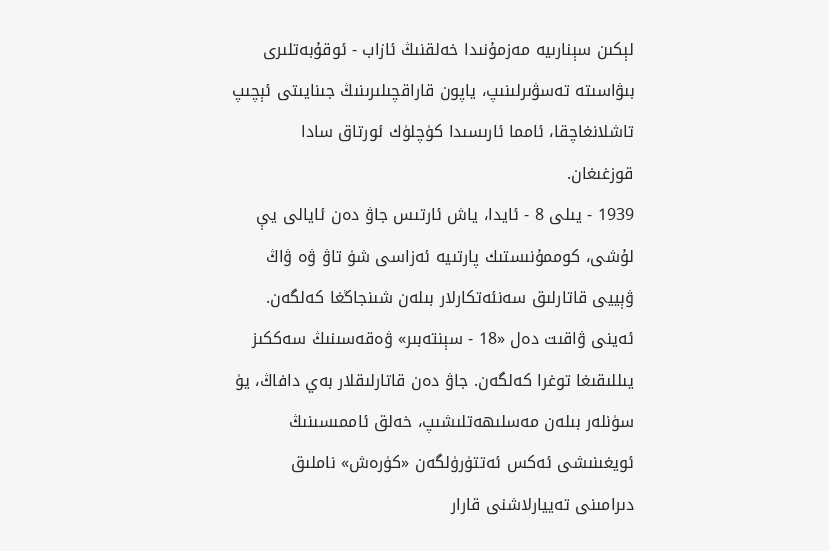لېكىن سېنارىيە مەزمۇنىدا خەلقنىڭ ئازاب - ئوقۇبەتلىرى بىۋاسىتە تەسۋىرلىنىپ، ياپون قاراقچىلىرىنىڭ جىنايىتى ئېچىپ تاشلانغاچقا، ئامما ئارىسىدا كۈچلۈك ئورتاق سادا قوزغىغان.
1939 - يىلى 8 - ئايدا، ياش ئارتىس جاۋ دەن ئايالى يې لۇشى، كوممۇنىستىك پارتىيە ئەزاسى شۈ تاۋ ۋە ۋاڭ ۋېييى قاتارلىق سەنئەتكارلار بىلەن شىنجاڭغا كەلگەن. ئەينى ۋاقىت دەل «18 - سېنتەبىر» ۋەقەسىنىڭ سەككىز يىللىقىغا توغرا كەلگەن. جاۋ دەن قاتارلىقلار بەي دافاڭ، يۈ سۈنلەر بىلەن مەسلىھەتلىشىپ، خەلق ئاممىسىنىڭ ئويغىنىشى ئەكس ئەتتۈرۈلگەن «كۈرەش» ناملىق دىرامىنى تەييارلاشنى قارار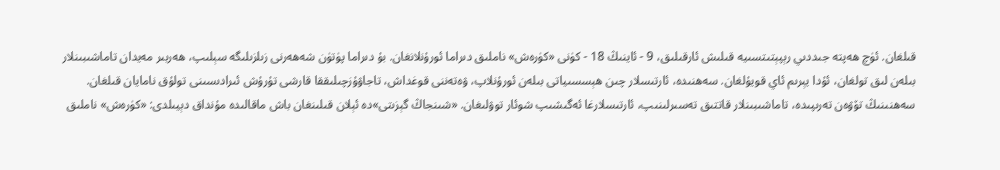قىلغان. ئۈچ ھەپتە جىددىي رېپېتىتسىيە قىلىش ئارقىلىق، 9 - ئاينىڭ 18 - كۈنى «كۈرەش» ناملىق دىراما ئورۇنلانغان. بۇ دىراما پۈتۈن شەھەرنى زىلزىلىگە سېلىپ، ھەربىر مەيدان تاماشىبىنلار بىلەن لىق تولغان، ئۇدا يېرىم ئاي قويۇلغان. سەھنىدە، ئارتىسلار چىن ھېسسىياتى بىلەن ئورۇنلاپ، ۋەتەننى قوغداش، تاجاۋۇزچىلىققا قارشى تۇرۇش ئىرادىسىنى تولۇق نامايان قىلغان. سەھنىنىڭ تۆۋەن تەرىپىدە، تاماشىبىنلار قاتتىق تەسىرلىنىپ، ئارتىسلارغا ئەگىشىپ شوئار توۋلىغان. «شىنجاڭ گېزىتى»دە ئېلان قىلىنغان باش ماقالىدە مۇنداق دېيىلدى: «كۈرەش» ناملىق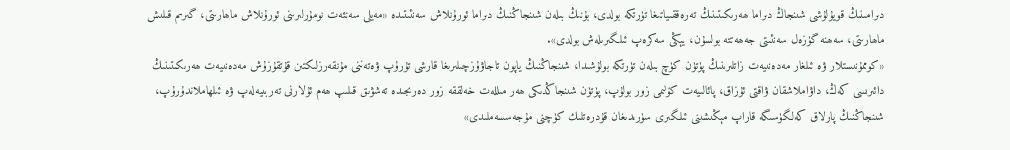دىرامىنىڭ قويۇلۇشى شىنجاڭ دىراما ھەرىكىتىنىڭ تەرەققىياتىغا تۈرتكە بولدى، بۇنىڭ بىلەن شىنجاڭنىڭ دىراما ئورۇنلاش سەنئىتىدە «مەيلى سەنئەت نومۇرلىرىنى ئورۇنلاش ماھارىتى، گىرىم قىلىش ماھارىتى، سەھنە گۈزەل سەنئىتى جەھەتتە بولسۇن، يېڭى سەكرەپ ئىلگىرىلەش بولدى».
«كوممۇنىستلار ۋە ئىلغار مەدەنىيەت زاتلىرىنىڭ پۈتۈن كۈچ بىلەن تۈرتكە بولۇشىدا، شىنجاڭنىڭ ياپون تاجاۋۇزچىلىرىغا قارشى تۇرۇپ ۋەتەننى مۇنقەرزلىكتىن قۇتقۇزۇش مەدەنىيەت ھەرىكىتىنىڭ دائىرىسى كەڭ، داۋاملاشقان ۋاقتى ئۇزاق، پائالىيەت كۆلىمى زور بولۇپ، پۈتۈن شىنجاڭدىكى ھەر مىللەت خەلققە زور دەرىجىدە تەشۋىق قىلىپ ھەم ئۇلارنى تەربىيەلەپ ۋە ئىلھاملاندۇرۇپ، شىنجاڭنىڭ پارلاق كەلگۈسىگە قاراپ مېڭىشىنى ئىلگىرى سۈرىدىغان قۇدرەتلىك كۈچنى مۇجەسسەملىدى»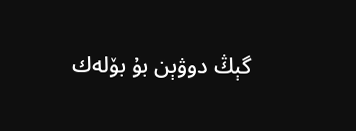گېڭ دوۋېن بۇ بۆلەك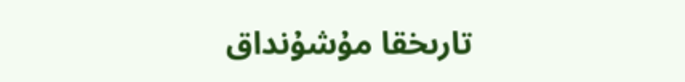تارىخقا مۇشۇنداق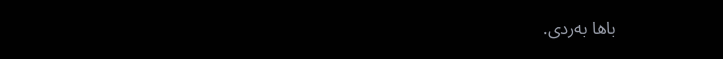باھا بەردى.